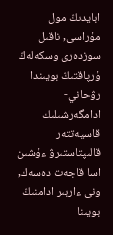ابايدىڭ مول مۇراسى, ناقىل سوزدەرى وسكەلەڭ ۇرپاقتىڭ بويىندا رۋحاني-ادامگەرشىلىك قاسيەتتەر قالىپتاستىرۋ ءۇشىن اسا قاجەت دەسەك, ونى ءاربىر ادامنىڭ بويىنا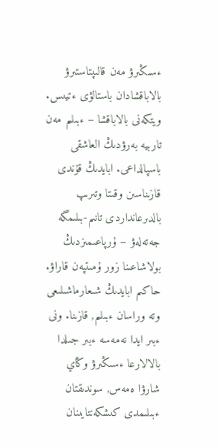ءسىڭىرۋ مەن قالىپتاستىرۋ بالاباقشادان باستالۋى ءتيىس. ويتكەنى بالاباقشا – ءبىلىم مەن تاربيە بەرۋدىڭ العاشقى باسپالداعى. ابايدىڭ قۇندى قازىناسىن وقىتا وتىرىپ بالدىرعانداردى تانىم-بىلىمگە جەتەلەۋ – ۇرپاعىمىزدىڭ بولاشاعىنا زور ۇمىتپەن قاراۋ.
حاكىم ابايدىڭ شىعارماشىلىعى وتە وراسان ءبىلىم, قازىنا. ونى ءبىر ايدا نەمەسە ءبىر جىلدا بالالارعا ءسىڭىرۋ وڭاي شارۋا ەمەس, سوندىقتان ءبىلىمدى كىشكەنتايىنان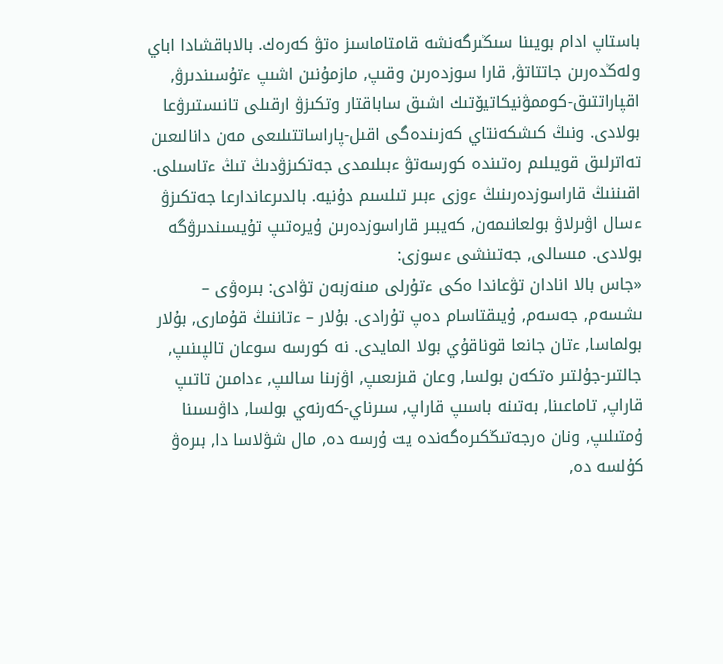باستاپ ادام بويىنا سىڭىرگەنشە قامتاماسىز ەتۋ كەرەك. بالاباقشادا اباي ولەڭدەرىن جاتتاتۋ, قارا سوزدەرىن وقىپ, مازمۇنىن اشىپ ءتۇسىندىرۋ, اقپاراتتىق-كوممۋنيكاتيۆتىك اشىق ساباقتار وتكىزۋ ارقىلى تانىستىرۋعا بولادى. ونىڭ كىشكەنتاي كەزىندەگى اقىل-پاراساتتىلىعى مەن دانالىعىن تەاترلىق قويىلىم رەتىندە كورسەتۋ ءبىلىمدى جەتكىزۋدىڭ تىڭ ءتاسىلى. اقىننىڭ قاراسوزدەرىنىڭ ءوزى ءبىر تىلسىم دۇنيە. بالدىرعاندارعا جەتكىزۋ ءسال اۋىرلاۋ بولعانىمەن, كەيبىر قاراسوزدەرىن ۇيرەتىپ تۇيسىندىرۋگە بولادى. مىسالى, جەتىنشى ءسوزى:
«جاس بالا انادان تۋعاندا ەكى ءتۇرلى مىنەزبەن تۋادى: بىرەۋى – ىشسەم, جەسەم, ۇيىقتاسام دەپ تۇرادى. بۇلار – ءتاننىڭ قۇمارى, بۇلار بولماسا, ءتان جانعا قوناقۇي بولا المايدى. نە كورسە سوعان تالپىنىپ, جالتىر-جۇلتىر ەتكەن بولسا, وعان قىزىعىپ, اۋزىنا سالىپ, ءدامىن تاتىپ قاراپ, تاماعىنا, بەتىنە باسىپ قاراپ, سىرناي-كەرنەي بولسا, داۋىسىنا ۇمتىلىپ, ونان ەرجەتىڭكىرەگەندە يت ۇرسە دە, مال شۋلاسا دا, بىرەۋ كۇلسە دە,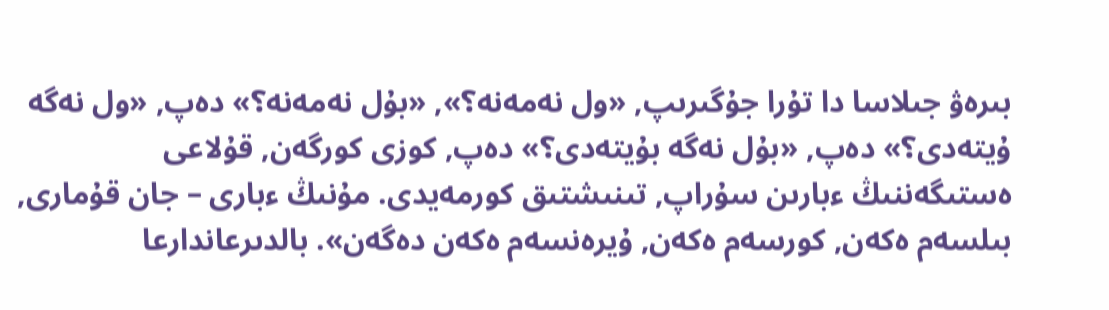بىرەۋ جىلاسا دا تۇرا جۇگىرىپ, «ول نەمەنە؟», «بۇل نەمەنە؟» دەپ, «ول نەگە ۇيتەدى؟» دەپ, «بۇل نەگە بۇيتەدى؟» دەپ, كوزى كورگەن, قۇلاعى ەستىگەننىڭ ءبارىن سۇراپ, تىنىشتىق كورمەيدى. مۇنىڭ ءبارى – جان قۇمارى, بىلسەم ەكەن, كورسەم ەكەن, ۇيرەنسەم ەكەن دەگەن». بالدىرعاندارعا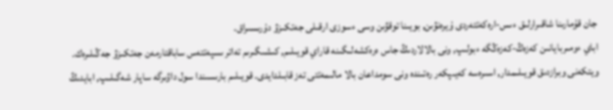جان قۇمارىنا شاقىرارلىق ءىس-ارەكەتتەردى ۇيرەنۋىن, بويىنا توقۋىن وسى ءسوزى ارقىلى جەتكىزۋ دۇرىسىراق.
اباي ءومىربايانىن كەزەڭ-كەزەڭگە ءبولىپ, ونى بالالاردىڭ جاس ەرەكشەلىگىنە قاراي قويىلىم, كىشىگىرىم تەاتر ىسپەتتەس ساباقتارمەن جەتكىزۋ جەڭىلىرەك. ويتكەنى وبرازدىق قويىلىمدار, اسىرەسە كەيىپكەر رەتىندە ونى سومداعان بالا مالىمەتتى تەز قابىلدايدى. قويىلىم بارىسىندا سول داۋىرگە ساپار شەگىلىپ, ابايدىڭ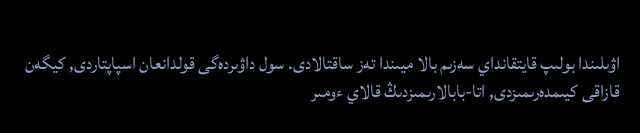اۋىلىندا بولىپ قايتقانداي سەزىم بالا ميىندا تەز ساقتالادى. سول داۋىردەگى قولدانعان اسپاپتاردى, كيگەن قازاقى كيىمدەرىمىزدى, اتا-بابالارىمىزدىڭ قالاي ءومىر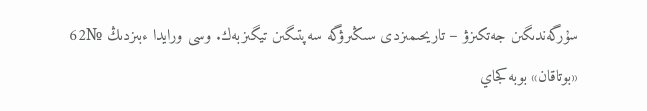سۇرگەندىگىن جەتكىزۋ – تاريحىمىزدى سىڭىرۋگە سەپتىگىن تيگىزبەك. وسى ورايدا ءبىزدىڭ №62 «بوتاقان» بوبەكجاي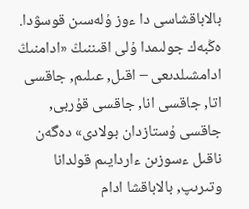بالاباقشاسى دا ءوز ۇلەسىن قوسۋدا. ەڭبەك جولىمدا ۇلى اقىننىڭ «ادامنىڭ ادامشىلدىعى – اقىل, عىلىم, جاقسى اتا, جاقسى انا, جاقسى قۇربى, جاقسى ۇستازدان بولادى» دەگەن ناقىل ءسوزىن ءاردايىم قولدانا وتىرىپ, بالاباقشا ادام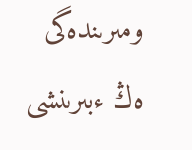ومىرىندەگى ەڭ ءبىرىنشى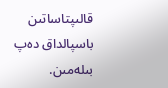قالىپتاساتىن باسپالداق دەپ بىلەمىن.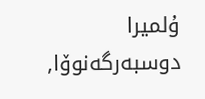ۇلميرا دوسبەرگەنوۆا,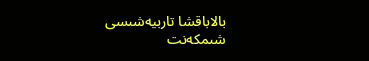بالاباقشا تاربيەشىسى
شىمكەنت